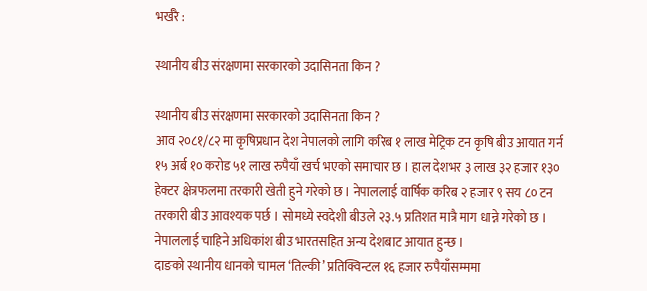भर्खरै :

स्थानीय बीउ संरक्षणमा सरकारको उदासिनता किन ?

स्थानीय बीउ संरक्षणमा सरकारको उदासिनता किन ?
आव २०८१/८२ मा कृषिप्रधान देश नेपालको लागि करिब १ लाख मेट्रिक टन कृषि बीउ आयात गर्न १५ अर्ब १० करोड ५१ लाख रुपैयाँ खर्च भएको समाचार छ । हाल देशभर ३ लाख ३२ हजार १३० हेक्टर क्षेत्रफलमा तरकारी खेती हुने गरेको छ । नेपाललाई वार्षिक करिब २ हजार ९ सय ८० टन तरकारी बीउ आवश्यक पर्छ । सोमध्ये स्वदेशी बीउले २३.५ प्रतिशत मात्रै माग धान्ने गरेको छ । नेपाललाई चाहिने अधिकांश बीउ भारतसहित अन्य देशबाट आयात हुन्छ ।
दाङको स्थानीय धानको चामल ‘तिल्की’ प्रतिक्विन्टल १६ हजार रुपैयाँसम्ममा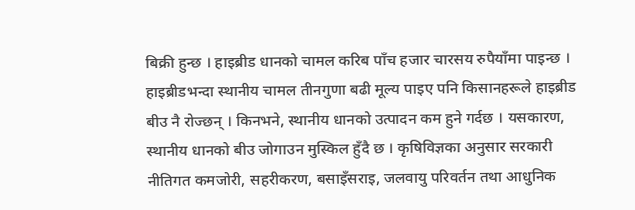बिक्री हुन्छ । हाइब्रीड धानको चामल करिब पाँच हजार चारसय रुपैयाँमा पाइन्छ । हाइब्रीडभन्दा स्थानीय चामल तीनगुणा बढी मूल्य पाइए पनि किसानहरूले हाइब्रीड बीउ नै रोज्छन् । किनभने, स्थानीय धानको उत्पादन कम हुने गर्दछ । यसकारण, स्थानीय धानको बीउ जोगाउन मुस्किल हुँदै छ । कृषिविज्ञका अनुसार सरकारी नीतिगत कमजोरी, सहरीकरण, बसाइँसराइ, जलवायु परिवर्तन तथा आधुनिक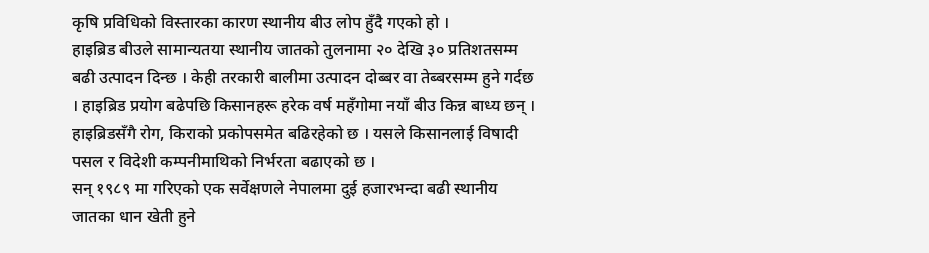कृषि प्रविधिको विस्तारका कारण स्थानीय बीउ लोप हुँदै गएको हो ।
हाइब्रिड बीउले सामान्यतया स्थानीय जातको तुलनामा २० देखि ३० प्रतिशतसम्म बढी उत्पादन दिन्छ । केही तरकारी बालीमा उत्पादन दोब्बर वा तेब्बरसम्म हुने गर्दछ । हाइब्रिड प्रयोग बढेपछि किसानहरू हरेक वर्ष महँगोमा नयाँ बीउ किन्न बाध्य छन् । हाइब्रिडसँगै रोग, किराको प्रकोपसमेत बढिरहेको छ । यसले किसानलाई विषादी पसल र विदेशी कम्पनीमाथिको निर्भरता बढाएको छ ।
सन् १९८९ मा गरिएको एक सर्वेक्षणले नेपालमा दुई हजारभन्दा बढी स्थानीय जातका धान खेती हुने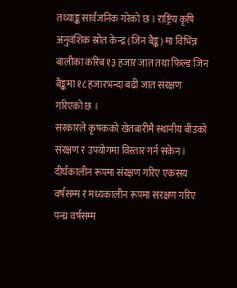तथ्याङ्क सार्वजनिक गरेको छ । राष्ट्रिय कृषि अनुवंशिक स्रोत केन्द्र (जिन बैङ्क) मा विभिन्न बालीका करिब १३ हजार जात तथा फिल्ड जिन बैङ्कमा १८ हजारभन्दा बढी जात संरक्षण गरिएको छ ।
सरकारले कृषकको खेतबारीमै स्थानीय बीउको संरक्षण र उपयोगमा विस्तार गर्न सकेन । दीर्घकालीन रूपमा संरक्षण गरिए एकसय वर्षसम्म र मध्यकालीन रूपमा संरक्षण गरिए पन्ध्र वर्षसम्म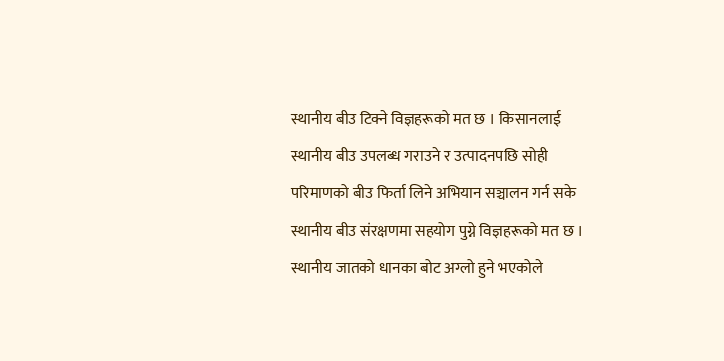स्थानीय बीउ टिक्ने विज्ञहरूको मत छ । किसानलाई स्थानीय बीउ उपलब्ध गराउने र उत्पादनपछि सोही परिमाणको बीउ फिर्ता लिने अभियान सञ्चालन गर्न सके स्थानीय बीउ संरक्षणमा सहयोग पुग्ने विज्ञहरूको मत छ ।
स्थानीय जातको धानका बोट अग्लो हुने भएकोले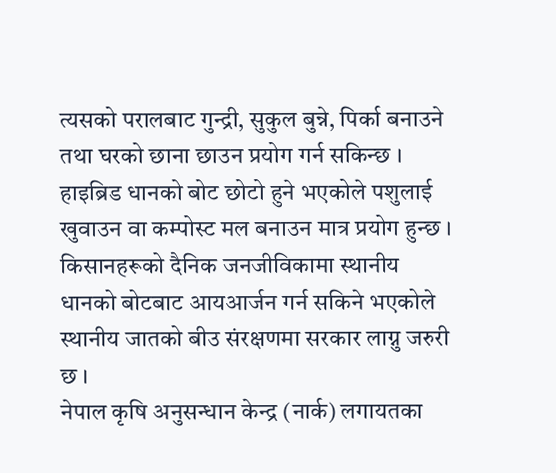त्यसको परालबाट गुन्द्री, सुकुल बुन्ने, पिर्का बनाउने तथा घरको छाना छाउन प्रयोग गर्न सकिन्छ । हाइब्रिड धानको बोट छोटो हुने भएकोले पशुलाई खुवाउन वा कम्पोस्ट मल बनाउन मात्र प्रयोग हुन्छ । किसानहरूको दैनिक जनजीविकामा स्थानीय धानको बोटबाट आयआर्जन गर्न सकिने भएकोले स्थानीय जातको बीउ संरक्षणमा सरकार लाग्नु जरुरी छ ।
नेपाल कृषि अनुसन्धान केन्द्र (नार्क) लगायतका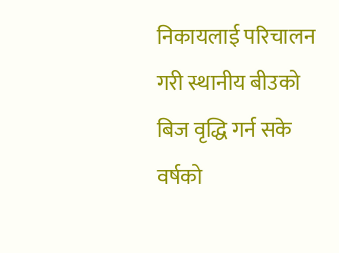निकायलाई परिचालन गरी स्थानीय बीउको बिज वृद्धि गर्न सके वर्षको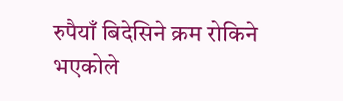रुपैयाँ बिदेसिने क्रम रोकिने भएकोले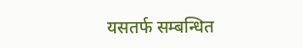यसतर्फ सम्बन्धित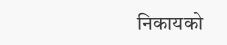निकायको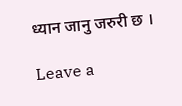ध्यान जानु जरुरी छ ।

Leave a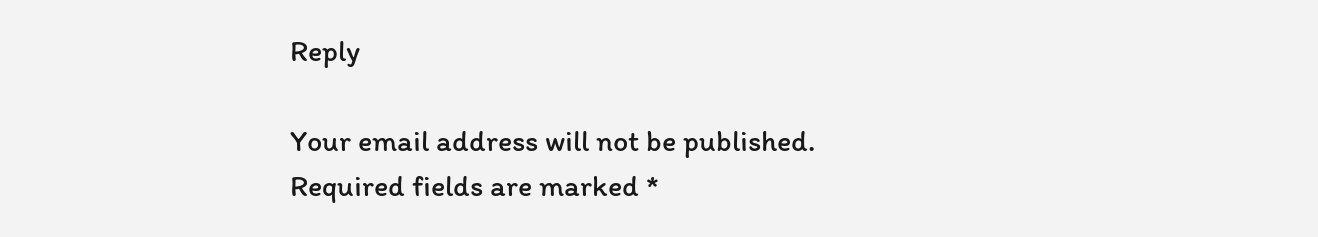Reply

Your email address will not be published. Required fields are marked *